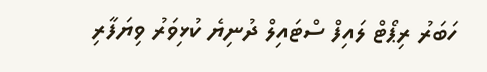ހަބަރު ރިޕޯޓް ލައިފް ސްޓައިލް ދުނިޔެ ކުޅިވަރު ވިޔަފާރި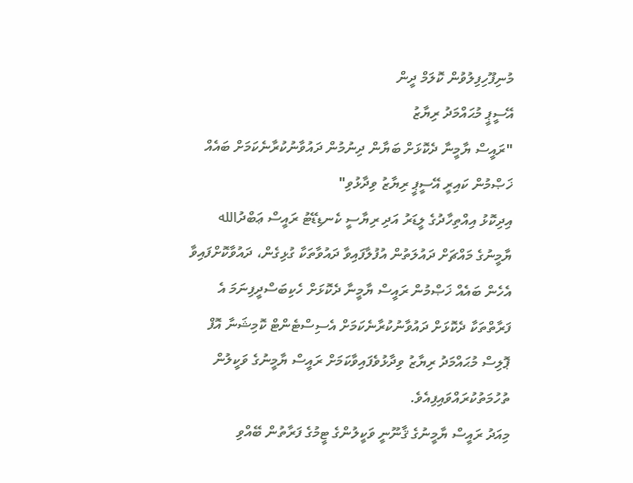މުނިފޫހިފިލުވުން ކޮލަމް ދީން
އޭސީޕީ މުޙައްމަދު ރިޔާޒު
"ރައީސް ޔާމީނާ ދެކޮޅަށް ބަޔާން ދިނުމުން ދައުވާނުކުރާނެކަމަށް ބައެއް ޚަޞްމުން ކައިރީ އޭސީޕީ ރިޔާޒު ވިދާޅުވި"
އިދިކޮޅު އިއްތިހާދުގެ ލީޑަރު އަދި ރިޔާސީ ކެނޑިޑޭޓު ރައީސް ޢަބްދުالله ޔާމީނުގެ މައްޗަށް ދައުލަތުން އުފުލާފައިވާ ދައުވާތަކާ ގުޅިގެން، ދައުވާކޮށްފައިވާ އެހެން ބައެއް ޚަޞްމުން ރައީސް ޔާމީނާ ދެކޮޅަށް ހެކިބަސްދީފިނަމަ އެ ފަރާތްތަކާ ދެކޮޅަށް ދައުވާނުކުރާނެކަމަށް އެސިސްޓެންޓް ކޮމިޝަނާ އޮފް ޕޮލިސް މުޙައްމަދު ރިޔާޒު ވިދާޅުވެފައިވާކަމަށް ރައީސް ޔާމީނުގެ ވަކީލުން ތުހުމަތުކުރައްވައިފިއެވެ.
މިއަދު ރައީސް ޔާމީނުގެ ޤާނޫނީ ވަކީލުންގެ ޓީމުގެ ފަރާތުން ބޭއްވި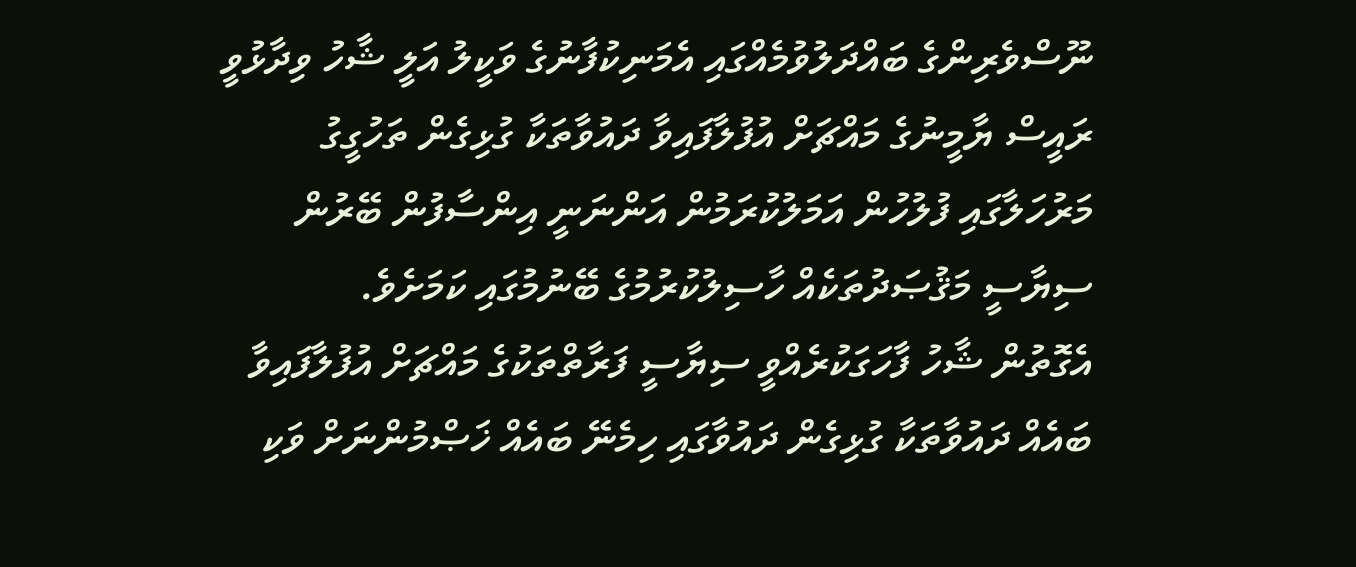ނޫސްވެރިންގެ ބައްދަލުވުމެއްގައި އެމަނިކުފާނުގެ ވަކީލު އަލީ ޝާހު ވިދާޅުވީ ރައީސް ޔާމީނުގެ މައްޗަށް އުފުލާފައިވާ ދައުވާތަކާ ގުޅިގެން ތަހުގީގު މަރުހަލާގައި ފުލުހުން އަމަލުކުރަމުން އަންނަނީ އިންސާފުން ބޭރުން ސިޔާސީ މަޤުޞަދުތަކެއް ހާސިލުކުރުމުގެ ބޭނުމުގައި ކަމަށެވެ.
އެގޮތުން ޝާހު ފާހަގަކުރެއްވީ ސިޔާސީ ފަރާތްތަކުގެ މައްޗަށް އުފުލާފައިވާ ބައެއް ދައުވާތަކާ ގުޅިގެން ދައުވާގައި ހިމެނޭ ބައެއް ޚަޞްމުންނަށް ވަކި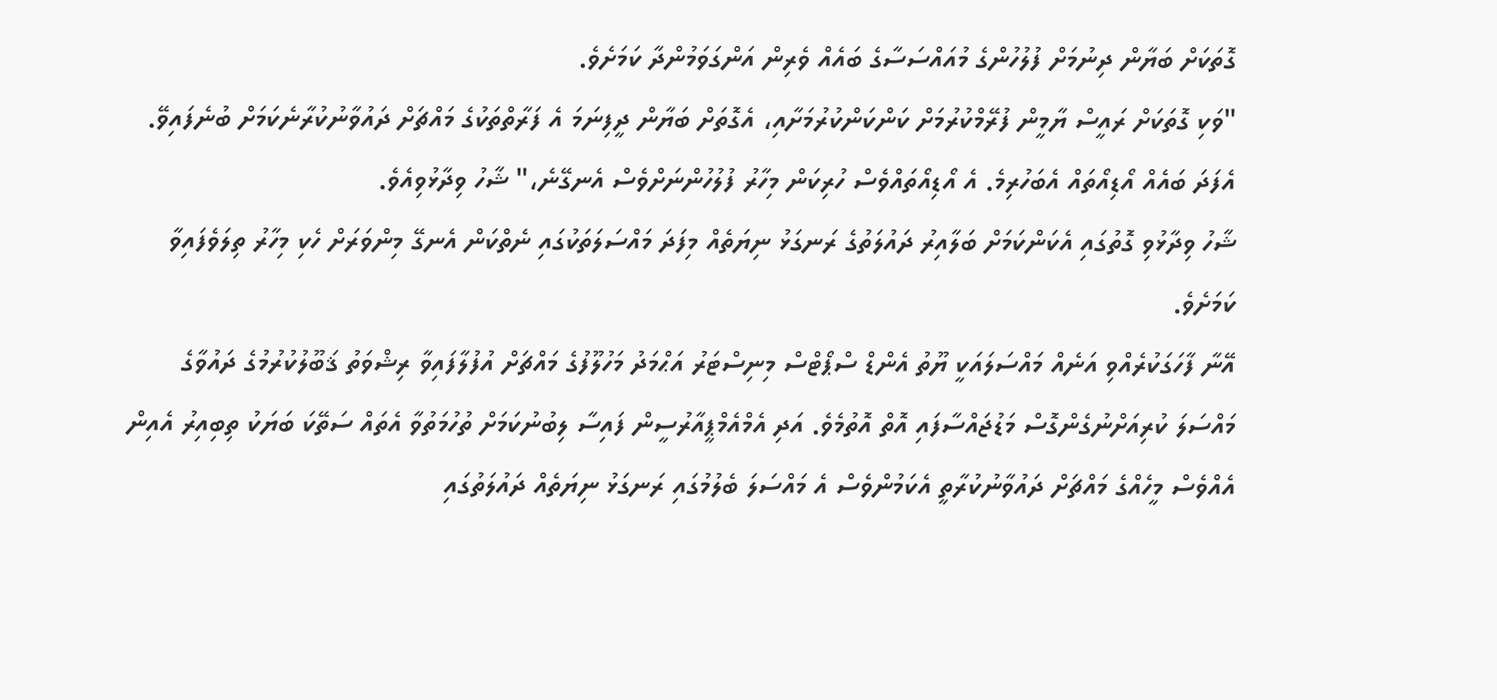ގޮތަކަށް ބަޔާން ދިނުމަށް ފުލުހުންގެ މުއައްސަސާގެ ބައެއް ވެރިން އަންގަވަމުންދާ ކަމަށެވެ.
"ވަކި ގޮތަކަށް ރައީސް ޔާމީން ފުރޭމްކުރުމަށް ކަންކަންކުރުމަށާއި، އެގޮތަށް ބަޔާން ދީފިނަމަ އެ ފަރާތްތަކުގެ މައްޗަށް ދައުވާނުކުރާނެކަމަށް ބުނެފައިވޭ. އެފަދަ ބައެއް އޯޑިއޯތައް އެބަހުރިމެ. އެ އޯޑިއޯތައްވެސް ހުރިކަން މިހާރު ފުލުހުންނަށްވެސް އެނގޭނެ،" ޝާހު ވިދާޅުވިއެވެ.
ޝާހު ވިދާޅުވި ގޮތުގައި އެކަންކަމަށް ބަލާއިރު ދައުލަތުގެ ރަނގަޅު ނިޔަތެއް މިފަދަ މައްސަލަތަކުގައި ނެތްކަން އެނގޭ މިންވަރަށް ހެކި މިހާރު ތިލަވެފައިވާ ކަމަށެވެ.
އޭނާ ފާހަގަކުރެއްވި އަނެއް މައްސަލައަކީ ޔޫތު އެންޑް ސްޕޯޓްސް މިނިސްޓަރު އަޙްމަދު މަހުލޫފުގެ މައްޗަށް އުފުލާފައިވާ ރިޝްވަތު ޤަބޫލުކުރުމުގެ ދައުވާގެ މައްސަލަ ކުރިއަށްނުގެންގޮސް މަޑުޖައްސާފައި އޮތް އޮތުމެވެ. އަދި އެމްއެމްޕީއާރުސީން ފައިސާ ލިބުނުކަމަށް ތުހުމަތުވާ އެތައް ސަތޭކަ ބަޔަކު ތިބިއިރު އެއިން އެއްވެސް މީހެއްގެ މައްޗަށް ދައުވާނުކުރާތީ އެކަމުންވެސް އެ މައްސަލަ ބެލުމުގައި ރަނގަޅު ނިޔަތެއް ދައުލަތުގައި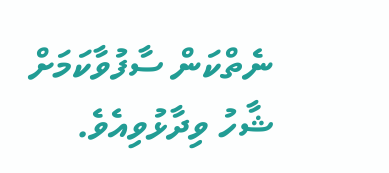ނެތްކަން ސާފުވާކަމަށް ޝާހު ވިދާޅުވިއެވެ.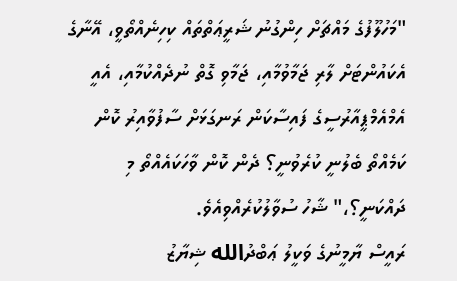"މަހުލޫފުގެ މައްޗަށް ހިންގުނު ޝަރީޢަތްތައް ކިހިނެއްތޯވީ، އޭނާގެ އެކައުންޓަށް ލާރި ޖަމާވުމާއި، ޖަމާވި ގޮތް ނުދެއްކުމާއި، އެއީ އެމްއެމްޕީއާރުސީގެ ފައިސާކަން ރަނގަޅަށް ސާފުވާއިރު ކޮން ކަމެއްތޯ ބެލުނީ ކުރެވުނީ؟ ދެން ކޮން ވާހަކައެއްތޯ މި ދައްކަނީ؟،" ޝާހު ސުވާލުކުރެއްވިއެވެ.
ރައީސް ޔާމީނުގެ ވަކީލު ޢަބްދުالله ޝިޔާޒު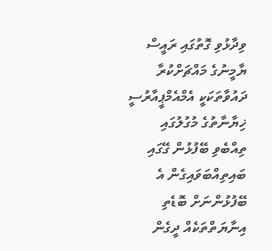ވިދާޅުވި ގޮތުގައި ރައީސް ޔާމީނުގެ މައްޗަށްކުރާ ދައުވާތަކަކީ އެމްއެމްޕީއާރުސީ ޚިޔާނާތުގެ މުގުލުގައި ތިއްބެވި ބޭފުޅުން ގޭގައި ބައިތިއްބަވައިގެން އެ ބޭފުޅުންނަށް ބޮޑެތި އިނާޔަތްތަކެއް ދީގެން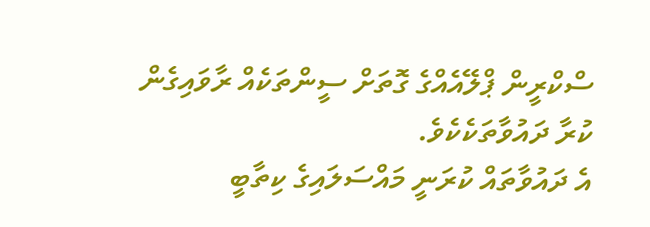ސްކްރީން ޕްލޭއެއްގެ ގޮތަށް ސީންތަކެއް ރާވައިގެން ކުރާ ދައުވާތަކެކެވެ.
އެ ދައުވާތައް ކުރަނީ މައްސަލައިގެ ކިތާބީ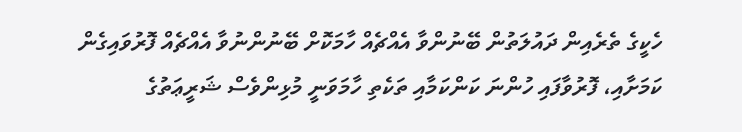ހެކީގެ ތެރެއިން ދައުލަތުން ބޭނުންވާ އެއްޗެއް ހާމަކޮށް ބޭނުންނުވާ އެއްޗެއް ފޮރުވައިގެން ކަމަށާއި، ފޮރުވާފައި ހުންނަ ކަންކަމާއި ތަކެތި ހާމަވަނީ މުޅިންވެސް ޝަރީޢަތުގެ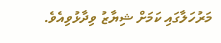މަރުހަލާގައި ކަމަށް ޝިޔާޒު ވިދާޅުވިއެވެ.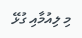މި ލިއުމާއި ގުޅޭ